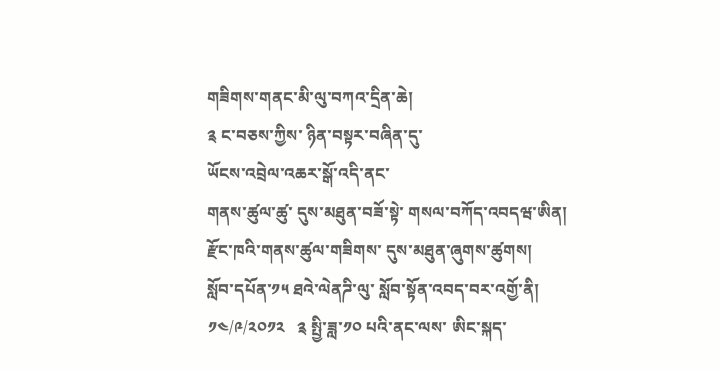གཟིགས་གནང་མི་ལུ་བཀའ་དྲིན་ཆེ།
༉ ང་བཅས་ཀྱིས་ ཉིན་བསྟར་བཞིན་དུ་
ཡོངས་འབྲེལ་འཆར་སྒོ་འདི་ནང་
གནས་ཚུལ་ཚུ་ དུས་མཐུན་བཟོ་སྟེ་ གསལ་བཀོད་འབདཝ་ཨིན།
རྫོང་ཁའི་གནས་ཚུལ་གཟིགས་ དུས་མཐུན་ཞུགས་ཚུགས།
སློབ་དཔོན་༡༥ ཐའེ་ལེནཌི་ལུ་ སློབ་སྟོན་འབད་བར་འགྱོ་ནི།
༡༤/༩/༢༠༡༢   ༉ སྤྱི་ཟླ་༡༠ པའི་ནང་ལས་ ཨིང་སྐད་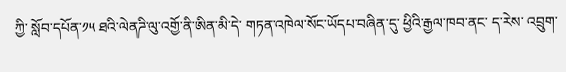ཀྱི་ སློབ་དཔོན་༡༥ ཐའི་ལེནཌི་ལུ་འགྱོ་ནི་ཨིན་མི་དེ་ གཏན་འཁེལ་སོང་ཡོདཔ་བཞིན་དུ་ ཕྱིའི་རྒྱལ་ཁབ་ནང་ ད་རེས་ འབྲུག་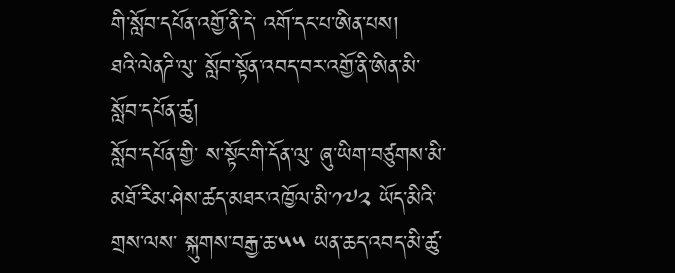གི་སློབ་དཔོན་འགྱོ་ནི་དེ་ འགོ་དང་པ་ཨིན་པས།
ཐའི་ལེནཌི་ལུ་ སློབ་སྟོན་འབད་བར་འགྱོ་ནི་ཨིན་མི་ སློབ་དཔོན་ཚུ།
སློབ་དཔོན་གྱི་ ས་སྟོང་གི་དོན་ལུ་ ཞུ་ཡིག་བཙུགས་མི་ མཐོ་རིམ་ཤེས་ཚད་མཐར་འཁྱོལ་མི་༡༧༢ ཡོད་མིའི་གྲས་ལས་ སྐུགས་བརྒྱ་ཆ་༥༥ ཡན་ཆད་འབད་མི་ཚུ་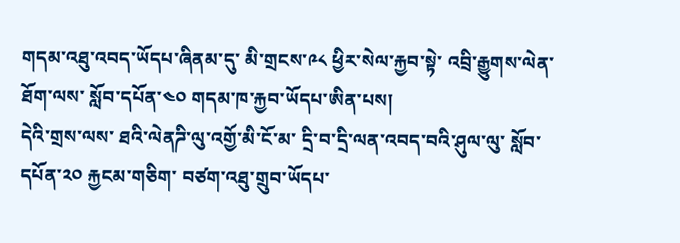གདམ་འཐུ་འབད་ཡོདཔ་ཞིནམ་དུ་ མི་གྲངས་༩༨ ཕྱིར་སེལ་རྐྱབ་སྟེ་ འབྲི་རྒྱུགས་ལེན་ཐོག་ལས་ སློབ་དཔོན་༤༠ གདམ་ཁ་རྐྱབ་ཡོདཔ་ཨིན་པས།
དེའི་གྲས་ལས་ ཐའི་ལེནཌི་ལུ་འགྱོ་མི་ངོ་མ་ དྲི་བ་དྲི་ལན་འབད་བའི་ཤུལ་ལུ་ སློབ་དཔོན་༢༠ རྐྱངམ་གཅིག་ བཙག་འཐུ་གྲུབ་ཡོདཔ་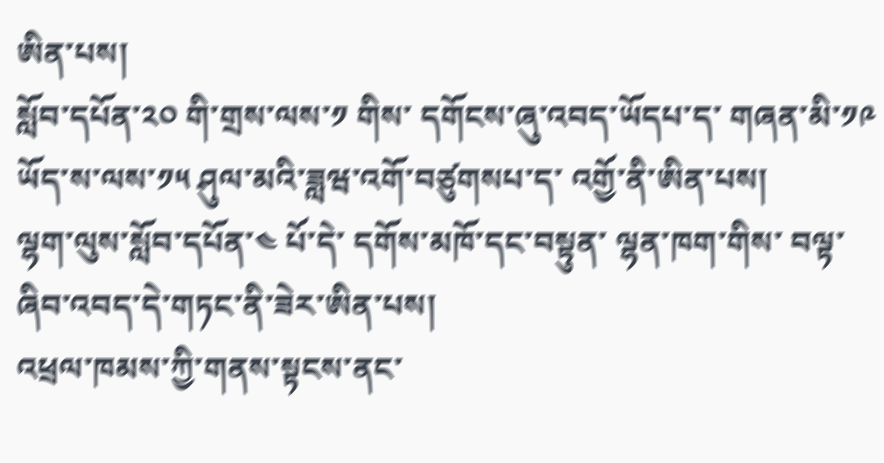ཨིན་པས།
སློབ་དཔོན་༢༠ གི་གྲས་ལས་༡ གིས་ དགོངས་ཞུ་འབད་ཡོདཔ་ད་ གཞན་མི་༡༩ ཡོད་ས་ལས་༡༥ ཤུལ་མའི་ཟླཝ་འགོ་བཙུགསཔ་ད་ འགྱོ་ནི་ཨིན་པས།
ལྷག་ལུས་སློབ་དཔོན་༤ པོ་དེ་ དགོས་མཁོ་དང་བསྟུན་ ལྷན་ཁག་གིས་ བལྟ་ཞིབ་འབད་དེ་གཏང་ནི་ཟེར་ཨིན་པས།
འཕྲལ་ཁམས་ཀྱི་གནས་སྟངས་ནང་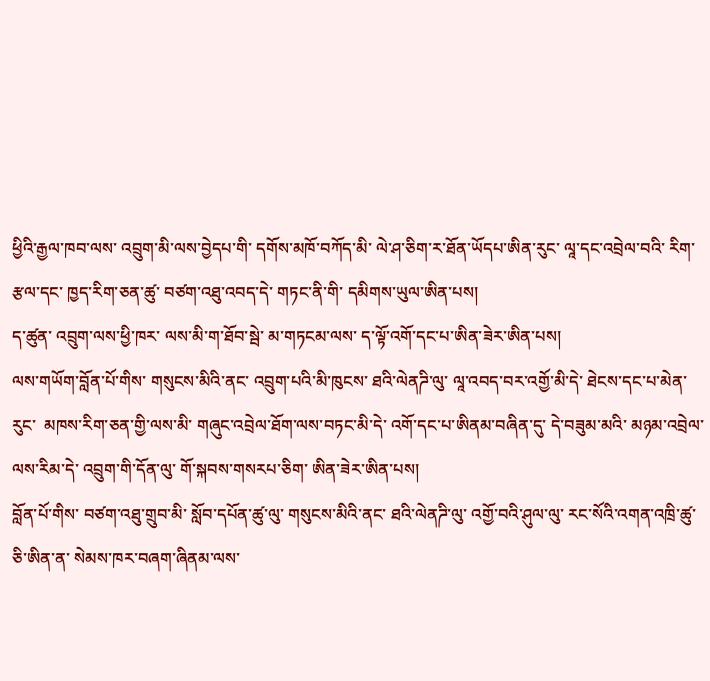ཕྱིའི་རྒྱལ་ཁབ་ལས་ འབྲུག་མི་ལས་བྱེདཔ་གི་ དགོས་མཁོ་བཀོད་མི་ ལེ་ཤ་ཅིག་ར་ཐོན་ཡོདཔ་ཨིན་རུང་ ལཱ་དང་འབྲེལ་བའི་ རིག་རྩལ་དང་ ཁྱད་རིག་ཅན་ཚུ་ བཙག་འཐུ་འབད་དེ་ གཏང་ནི་གི་ དམིགས་ཡུལ་ཨིན་པས།
ད་ཚུན་ འབྲུག་ལས་ཕྱི་ཁར་ ལས་མི་ག་ཐོབ་སྦེ་ མ་གཏངམ་ལས་ ད་ལྟོ་འགོ་དང་པ་ཨིན་ཟེར་ཨིན་པས།
ལས་གཡོག་བློན་པོ་གིས་ གསུངས་མིའི་ནང་ འབྲུག་པའི་མི་ཁུངས་ ཐའི་ལེནཌི་ལུ་ ལཱ་འབད་བར་འགྱོ་མི་དེ་ ཐེངས་དང་པ་མེན་རུང་  མཁས་རིག་ཅན་གྱི་ལས་མི་ གཞུང་འབྲེལ་ཐོག་ལས་བཏང་མི་དེ་ འགོ་དང་པ་ཨིནམ་བཞིན་དུ་ དེ་བཟུམ་མའི་ མཉམ་འབྲེལ་ལས་རིམ་དེ་ འབྲུག་གི་དོན་ལུ་ གོ་སྐབས་གསརཔ་ཅིག་ ཨིན་ཟེར་ཨིན་པས།
བློན་པོ་གིས་ བཙག་འཐུ་གྲུབ་མི་ སློབ་དཔོན་ཚུ་ལུ་ གསུངས་མིའི་ནང་ ཐའི་ལེནཌི་ལུ་ འགྱོ་བའི་ཤུལ་ལུ་ རང་སོའི་འགན་འཁྲི་ཚུ་ཅི་ཨིན་ན་ སེམས་ཁར་བཞག་ཞིནམ་ལས་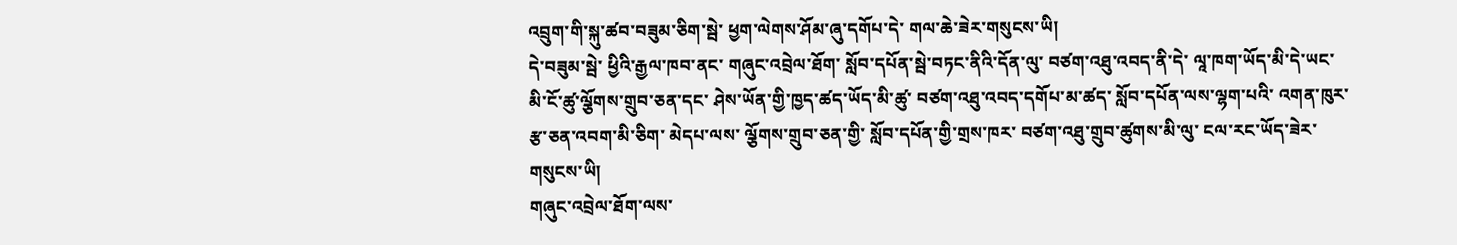འབྲུག་གི་སྐུ་ཚབ་བཟུམ་ཅིག་སྦེ་ ཕྱག་ལེགས་ཤོམ་ཞུ་དགོཔ་དེ་ གལ་ཆེ་ཟེར་གསུངས་ཡི།
དེ་བཟུམ་སྦེ་ ཕྱིའི་རྒྱལ་ཁབ་ནང་ གཞུང་འབྲེལ་ཐོག་ སློབ་དཔོན་སྦེ་བཏང་ནིའི་དོན་ལུ་ བཙག་འཐུ་འབད་ནི་དེ་ ལཱ་ཁག་ཡོད་མི་དེ་ཡང་ མི་ངོ་ཚུ་ལྕོགས་གྲུབ་ཅན་དང་ ཤེས་ཡོན་གྱི་ཁྱད་ཚད་ཡོད་མི་ཚུ་ བཙག་འཐུ་འབད་དགོཔ་མ་ཚད་ སློབ་དཔོན་ལས་ལྷག་པའི་ འགན་ཁུར་རྩ་ཅན་འབག་མི་ཅིག་ མེདཔ་ལས་ ལྕོགས་གྲུབ་ཅན་གྱི་ སློབ་དཔོན་གྱི་གྲས་ཁར་ བཙག་འཐུ་གྲུབ་ཚུགས་མི་ལུ་ ངལ་རང་ཡོད་ཟེར་གསུངས་ཡི།
གཞུང་འབྲེལ་ཐོག་ལས་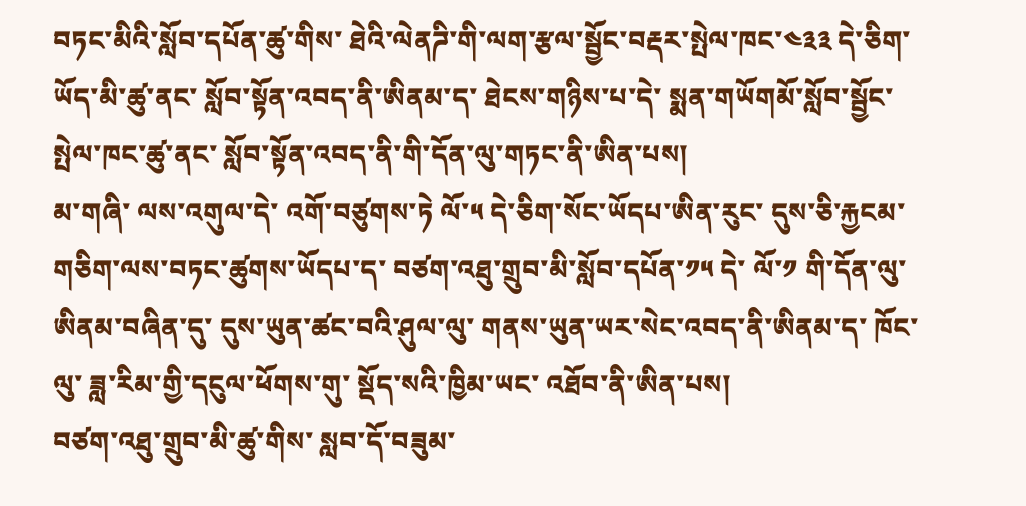བཏང་མིའི་སློབ་དཔོན་ཚུ་གིས་ ཐེའི་ལེནཌི་གི་ལག་རྩལ་སྦྱོང་བརྡར་སྤེལ་ཁང་༤༣༣ དེ་ཅིག་ཡོད་མི་ཚུ་ནང་ སློབ་སྟོན་འབད་ནི་ཨིནམ་ད་ ཐེངས་གཉིས་པ་དེ་ སྨན་གཡོགམོ་སློབ་སྦྱོང་སྤེལ་ཁང་ཚུ་ནང་ སློབ་སྟོན་འབད་ནི་གི་དོན་ལུ་གཏང་ནི་ཨིན་པས།
མ་གཞི་ ལས་འགུལ་དེ་ འགོ་བཙུགས་ཏེ ལོ་༥ དེ་ཅིག་སོང་ཡོདཔ་ཨིན་རུང་ དུས་ཅི་རྐྱངམ་གཅིག་ལས་བཏང་ཚུགས་ཡོདཔ་ད་ བཙག་འཐུ་གྲུབ་མི་སློབ་དཔོན་༡༥ དེ་ ལོ་༡ གི་དོན་ལུ་ཨིནམ་བཞིན་དུ་ དུས་ཡུན་ཚང་བའི་ཤུལ་ལུ་ གནས་ཡུན་ཡར་སེང་འབད་ནི་ཨིནམ་ད་ ཁོང་ལུ་ ཟླ་རིམ་གྱི་དངུལ་ཕོགས་གུ་ སྡོད་སའི་ཁྱིམ་ཡང་ འཐོབ་ནི་ཨིན་པས།
བཙག་འཐུ་གྲུབ་མི་ཚུ་གིས་ སླབ་དོ་བཟུམ་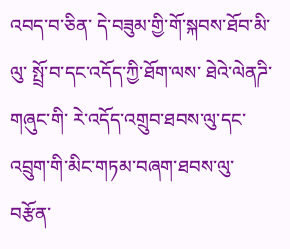འབད་བ་ཅིན་ དེ་བཟུམ་གྱི་གོ་སྐབས་ཐོབ་མི་ལུ་ སྤྲོ་བ་དང་འདོད་ཀྱི་ཐོག་ལས་ ཐེའེ་ལེནཌི་གཞུང་གི་ རེ་འདོད་འགྲུབ་ཐབས་ལུ་དང་ འབྲུག་གི་མིང་གཏམ་བཞག་ཐབས་ལུ་ བརྩོན་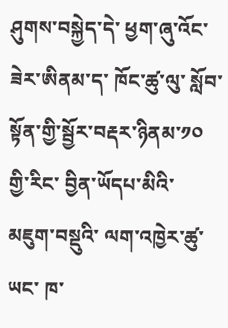ཤུགས་བསྐྱེད་དེ་ ཕྱག་ཞུ་འོང་ཟེར་ཨིནམ་ད་ ཁོང་ཚུ་ལུ་ སློབ་སྟོན་གྱི་སྦྱོར་བརྡར་ཉིནམ་༡༠ གྱི་རིང་ བྱིན་ཡོདཔ་མིའི་ མཇུག་བསྡུའི་ ལག་འཁྱེར་ཚུ་ཡང་ ཁ་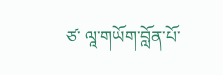ཙ་ ལཱ་གཡོག་བློན་པོ་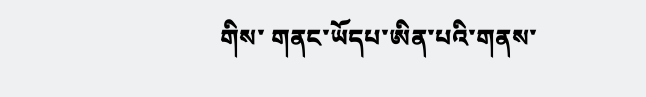གིས་ གནང་ཡོདཔ་ཨིན་པའི་གནས་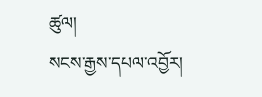ཚུལ།
སངས་རྒྱས་དཔལ་འབྱོར།